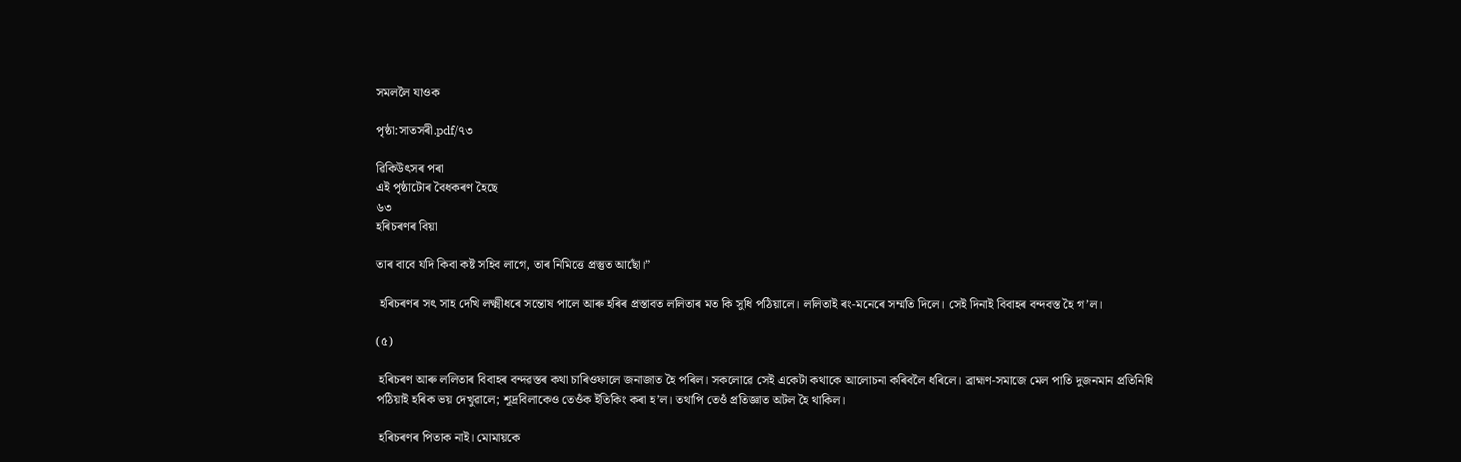সমললৈ যাওক

পৃষ্ঠা:সাতসৰী.pdf/৭৩

ৱিকিউৎসৰ পৰা
এই পৃষ্ঠাটোৰ বৈধকৰণ হৈছে
৬৩
হৰিচৰণৰ বিয়া

তাৰ বাবে যদি কিবা কষ্ট সহিব লাগে, তাৰ নিমিত্তে প্ৰস্তুত আছোঁ।”

 হৰিচৰণৰ সৎ সাহ দেখি লক্ষ্মীধৰে সন্তোষ পালে আৰু হৰিৰ প্ৰস্তাবত ললিতাৰ মত কি সুধি পঠিয়ালে। ললিতাই ৰং-মনেৰে সম্মতি দিলে। সেই দিনাই বিবাহৰ বন্দবস্ত হৈ গ’ল।

(৫)

 হৰিচৰণ আৰু ললিতাৰ বিবাহৰ বন্দৱস্তৰ কথা চাৰিওফালে জনাজাত হৈ পৰিল। সকলোৱে সেই একেটা কথাকে আলোচনা কৰিবলৈ ধৰিলে। ব্ৰাহ্মণ-সমাজে মেল পাতি দুজনমান প্ৰতিনিধি পঠিয়াই হৰিক ভয় দেখুৱালে; শূদ্ৰবিলাকেও তেওঁক ইতিকিং কৰা হ’ল। তথাপি তেওঁ প্ৰতিজ্ঞাত অটল হৈ থাকিল।

 হৰিচৰণৰ পিতাক নাই। মোমায়কে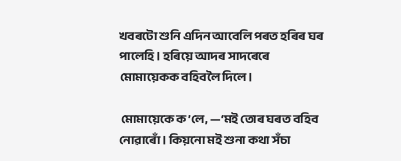খবৰটো শুনি এদিন আবেলি পৰত হৰিৰ ঘৰ পালেহি। হৰিয়ে আদৰ সাদৰেৰে মোমায়েকক বহিবলৈ দিলে।

 মোমায়েকে ক’লে, —‘মই তোৰ ঘৰত বহিব নোৱাৰোঁ। কিয়নো মই শুনা কথা সঁচা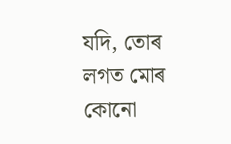যদি, তোৰ লগত মোৰ কোনো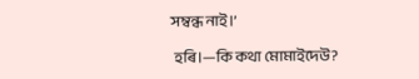সম্বন্ধ নাই।’

 হৰি।—কি কথা মোমাইদেউ?